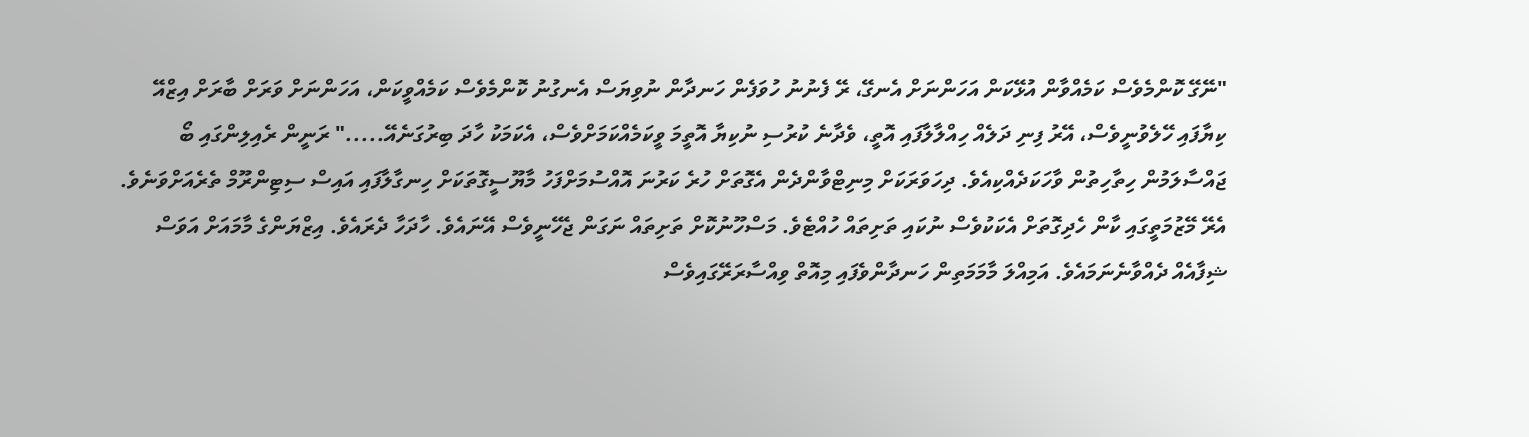"ނޭގޭ ކޮންމެވެސް ކަމެއްވާން އުޅޭކަން އަހަންނަށް އެނގޭ، ރޭ ފެނުނު ހުވަފެން ހަނދާން ނުވިޔަސް އެނގުނު ކޮންމެވެސް ކަމެއްވީކަން، އަހަންނަށް ވަރަށް ބާރަށް އިޒްއޭ ކިޔާފައި ހޭލެވުނީވެސް، އޭރު ފިނި ދަލެއް ހިއްލާލާފައި އޮތީ، ވެދާނެ ކުރުސި ނުކިޔާ އޮތީމަ ވީކަމެއްކަމަށްވެސް، އެކަމަކު ހާދަ ބިރުގަނެއޭ....." ރަނީން ރެއިލިންގައި ބޯ ޖައްސާލަމުން ހިތާހިތުން ވާހަކަދެއްކިއެވެ. ދިހަވަރަކަށް މިނިޓްވާންދެން އެގޮތަށް ހުރެ ކަރުނަ އޮއްސުމަށްފަހު މާޔޫސީގޮތަކަށް ހިނގާލާފައި އައިސް ސިޓިންރޫމް ތެރެއަށްވަނެވެ. އެރޭ މޭޒުމަތީގައި ކާން ހެދިގޮތަށް އެކަކުވެސް ނުކައި ތަށިތައް ހުއްޓެވެ. މަސްހޫނުކޮށް ތަށިތައް ނަގަން ޖެހޭނީވެސް އޭނައެވެ. ހާދަހާ ދެރައެވެ. އިޒްޔަންގެ މާމައަށް އަވަސް ޝިފާއެއް ދެއްވާނެނަމައެވެ. އަމިއްލަ މާމަމަތިން ހަނދާންވެފައި މިއޮތް ވިއްސާރަރޭގައިވެސް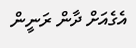އެގެއަށް ދާން ރަނީން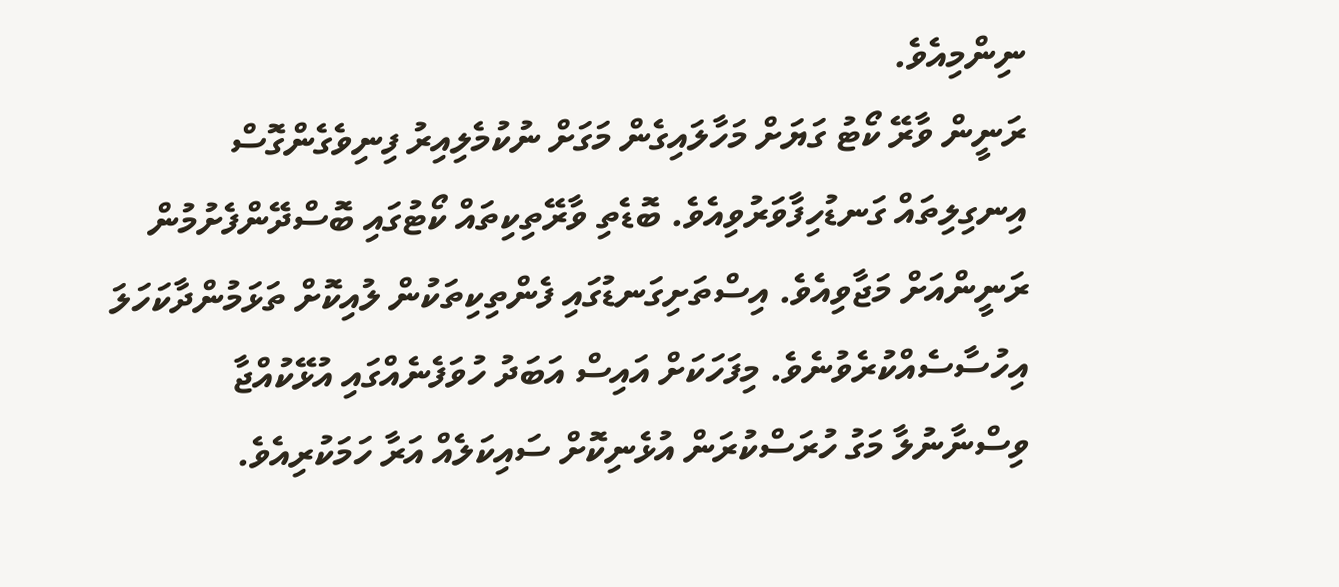ނިންމިއެވެ.
ރަނީން ވާރޭ ކޯޓު ގަޔަށް މަހާލައިގެން މަގަށް ނުކުމެލިއިރު ފިނިވެގެންގޮސް އިނގިލިތައް ގަނޑުހިފާވަރުވިއެވެ. ބޮޑެތި ވާރޭތިކިތައް ކޯޓުގައި ބޮސްދޭންފެށުމުން ރަނީންއަށް މަޖާވިއެވެ. އިސްތަށިގަނޑުގައި ފެންތިކިތަކުން ލުއިކޮށް ތަޅަމުންދާކަހަލަ އިހުސާސެއްކުރެވުނެވެ. މިފަހަކަށް އައިސް އަބަދު ހުވަފެނެއްގައި އުޅޭކުއްޖާ ވިސްނާނުލާ މަގު ހުރަސްކުރަން އުޅެނިކޮށް ސައިކަލެއް އަރާ ހަމަކުރިއެވެ.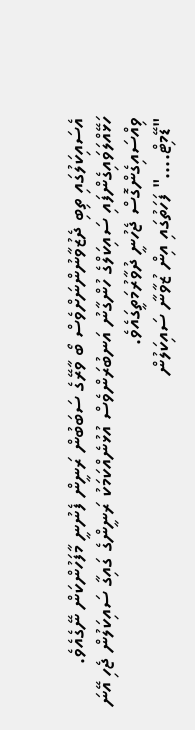އެސައިކަލުގައި ތިބި ދެޒުވާނުންނަށްވެސް ބޯ ވާރޭގެ ސަބަބުން ރަނީން ފެނުނީ މާފަހުންކަން ނޭގެއެވެ. ހަޅޭއްލަވައިގެންފައި ސައިކަލްގެ ހުންގާނު އަނބުރަންވެސް އުޅުނެއްކަމަކު ރަނީންގެ ގައިގާ ސައިކަލުން ޖެހި އޭނަ ވިއްސައިގެންގޮސް ޖެހުނީ ދުވާރުމަތީގައެވެ.
"ޑޭމިޓް...." ފަހަތުގައި އިން ޒުވާނާ ސައިކަލުން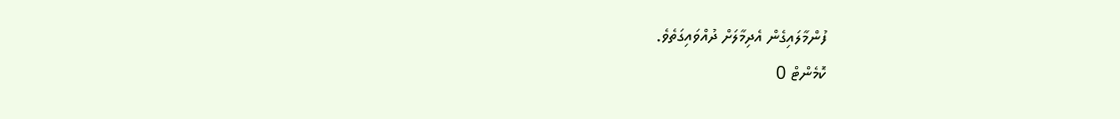ފުންމާލައިގެން އެދިމާލަށް ދުއްވައިގަތެވެ.
ކޮމެންޓް 0